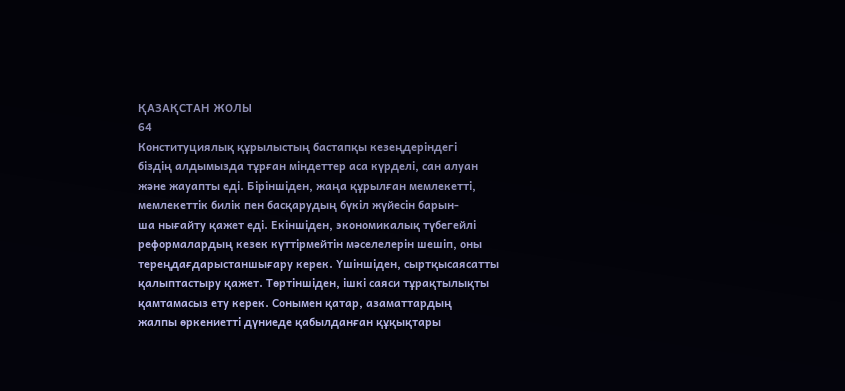ҚАЗАҚСТАН ЖОЛЫ
64
Конституциялық құрылыстың бастапқы кезеңдеріндегі
біздің алдымызда тұрған міндеттер аса күрделі, сан алуан
және жауапты еді. Біріншіден, жаңа құрылған мемлекетті,
мемлекеттік билік пен басқарудың бүкіл жүйесін барын-
ша нығайту қажет еді. Екіншіден, экономикалық түбегейлі
реформалардың кезек күттірмейтін мәселелерін шешіп, оны
тереңдағдарыстаншығару керек. Үшіншіден, сыртқысаясатты
қалыптастыру қажет. Төртіншіден, ішкі саяси тұрақтылықты
қамтамасыз ету керек. Сонымен қатар, азаматтардың
жалпы өркениетті дүниеде қабылданған құқықтары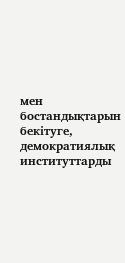мен
бостандықтарын бекітуге, демократиялық институттарды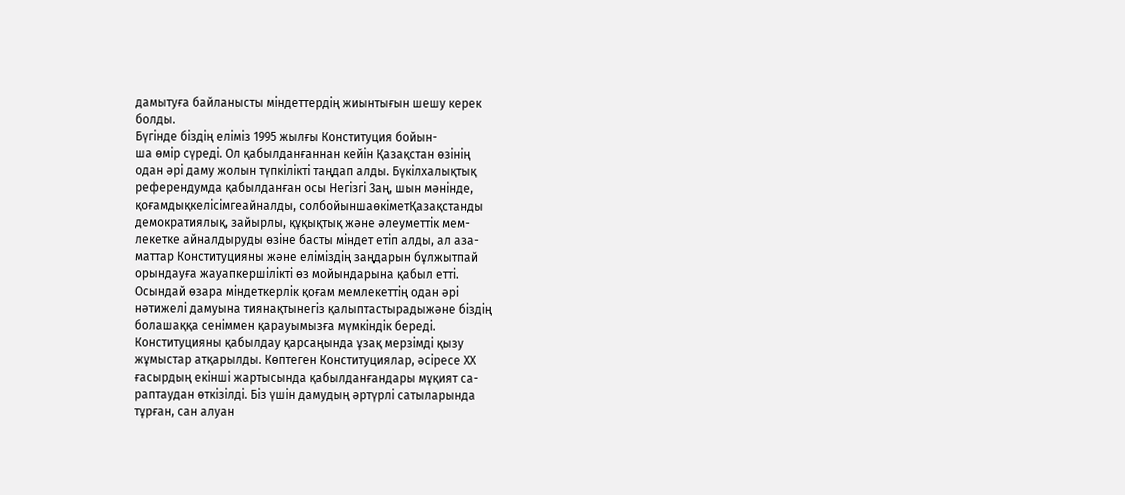дамытуға байланысты міндеттердің жиынтығын шешу керек
болды.
Бүгінде біздің еліміз 1995 жылғы Конституция бойын-
ша өмір сүреді. Ол қабылданғаннан кейін Қазақстан өзінің
одан әрі даму жолын түпкілікті таңдап алды. Бүкілхалықтық
референдумда қабылданған осы Негізгі Заң, шын мәнінде,
қоғамдықкелісімгеайналды, солбойыншаөкіметҚазақстанды
демократиялық, зайырлы, құқықтық және әлеуметтік мем-
лекетке айналдыруды өзіне басты міндет етіп алды, ал аза-
маттар Конституцияны және еліміздің заңдарын бұлжытпай
орындауға жауапкершілікті өз мойындарына қабыл етті.
Осындай өзара міндеткерлік қоғам мемлекеттің одан әрі
нәтижелі дамуына тиянақтынегіз қалыптастырадыжәне біздің
болашаққа сеніммен қарауымызға мүмкіндік береді.
Конституцияны қабылдау қарсаңында ұзақ мерзімді қызу
жұмыстар атқарылды. Көптеген Конституциялар, әсіресе ХХ
ғасырдың екінші жартысында қабылданғандары мұқият са-
раптаудан өткізілді. Біз үшін дамудың әртүрлі сатыларында
тұрған, сан алуан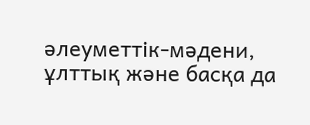әлеуметтік-мәдени, ұлттық және басқа да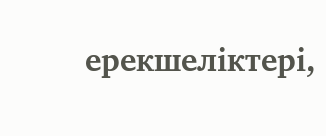ерекшеліктері,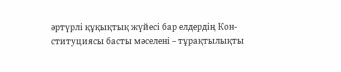әртүрлі құқықтық жүйесі бар елдердің Кон-
ституциясы басты мәселені – тұрақтылықты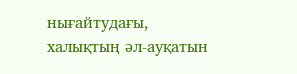нығайтудағы,
халықтың әл-ауқатын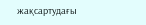жақсартудағы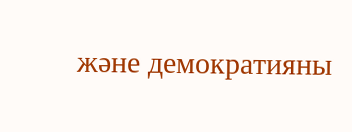және демократияны